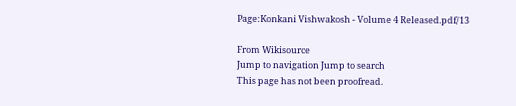Page:Konkani Vishwakosh - Volume 4 Released.pdf/13

From Wikisource
Jump to navigation Jump to search
This page has not been proofread.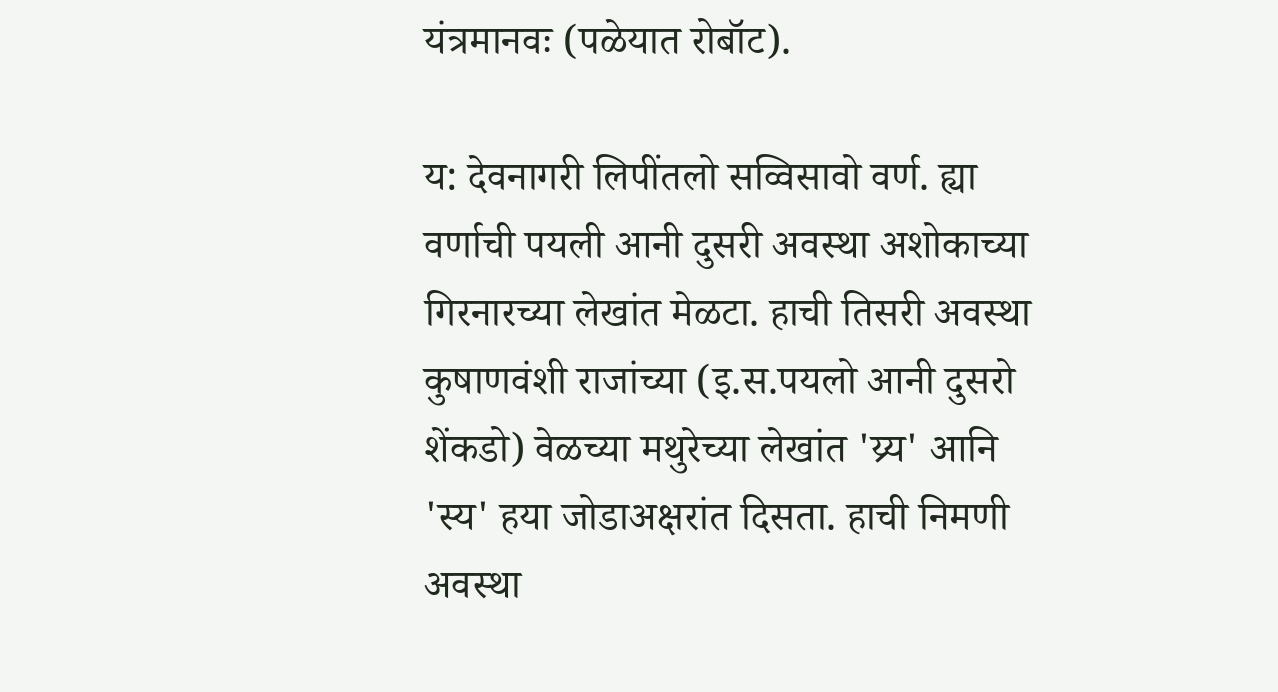यंत्रमानवः (पळेयात रोबॉट).

य: देवनागरी लिपींतलो सव्विसावो वर्ण. ह्या वर्णाची पयली आनी दुसरी अवस्था अशोकाच्या गिरनारच्या लेखांत मेळटा. हाची तिसरी अवस्था कुषाणवंशी राजांच्या (इ.स.पयलो आनी दुसरो शेंकडो) वेळच्या मथुरेच्या लेखांत 'य्र्य' आनि 'स्य' हया जोडाअक्षरांत दिसता. हाची निमणी अवस्था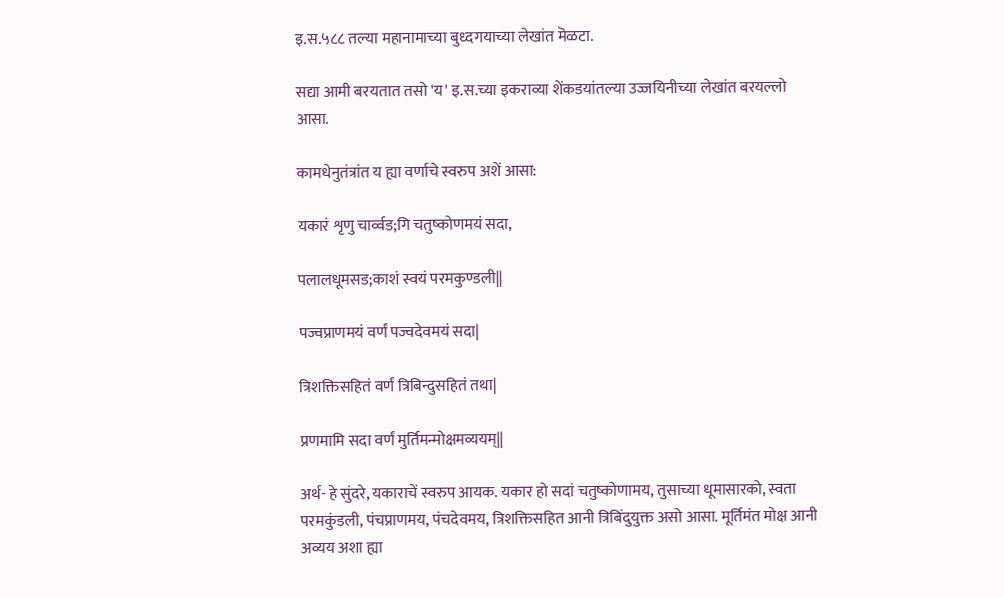इ.स.५८८ तल्या महानामाच्या बुध्दगयाच्या लेखांत मॆळटा.

सद्या आमी बरयतात तसो 'य' इ.स.च्या इकराव्या शेंकडयांतल्या उज्जयिनीच्या लेखांत बरयल्लो आसा.

कामधेनुतंत्रांत य ह्या वर्णाचे स्वरुप अशें आसा:

यकारं शृणु चार्व्वड;गि चतुष्कोणमयं सदा,

पलालधूमसड;काशं स्वयं परमकुण्डली||

पज्वप्राणमयं वर्णं पज्वदेवमयं सदा|

त्रिशक्तिसहितं वर्णं त्रिबिन्दुसहितं तथा|

प्रणमामि सदा वर्णं मुर्तिमन्मोक्षमव्ययम्||

अर्थ- हे सुंदरे, यकाराचें स्वरुप आयक. यकार हो सदां चतुष्कोणामय, तुसाच्या धूमासारको, स्वता परमकुंडली, पंचप्राणमय, पंचदेवमय, त्रिशक्तिसहित आनी त्रिबिंदुयुक्त असो आसा. मूर्तिमंत मोक्ष आनी अव्यय अशा ह्या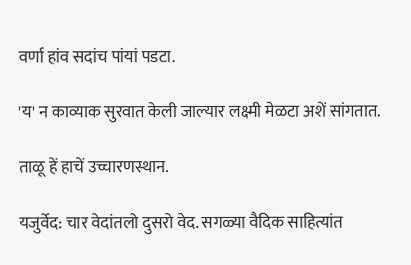वर्णा हांव सदांच पांयां पडटा.

'य' न काव्याक सुरवात केली जाल्यार लक्ष्मी मेळटा अशें सांगतात.

ताळू हें हाचें उच्चारणस्थान.

यजुर्वेद: चार वेदांतलो दुसरो वेद. सगळ्या वैदिक साहित्यांत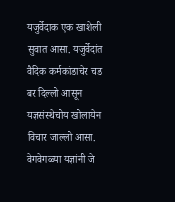यजुर्वेदाक एक खाशेली सुवात आसा. यजुर्वेदांत वैदिक कर्मकांडाचेर चड बर दिल्लो आसून यज्ञसंस्थेचोय खोलायेन विचार जाल्लो आसा. वेगवेगळ्या यज्ञांनी जे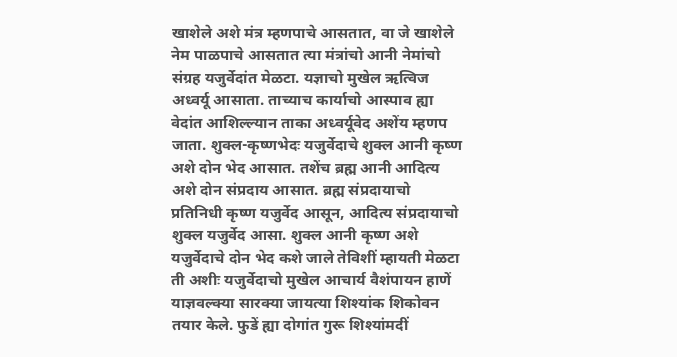खाशेले अशे मंत्र म्हणपाचे आसतात, वा जे खाशेले नेम पाळपाचे आसतात त्या मंत्रांचो आनी नेमांचो संग्रह यजुर्वेदांत मेळटा. यज्ञाचो मुखेल ऋत्विज अध्वर्यू आसाता. ताच्याच कार्याचो आस्पाव ह्या वेदांत आशिल्ल्यान ताका अध्वर्यूवेद अशेंय म्हणप जाता. शुक्ल-कृष्णभेदः यजुर्वेदाचे शुक्ल आनी कृष्ण अशे दोन भेद आसात. तशेंच ब्रह्म आनी आदित्य अशे दोन संप्रदाय आसात. ब्रह्म संप्रदायाचो प्रतिनिधी कृष्ण यजुर्वेद आसून, आदित्य संप्रदायाचो शुक्ल यजुर्वेद आसा. शुक्ल आनी कृष्ण अशे यजुर्वेदाचे दोन भेद कशे जाले तेविशीं म्हायती मेळटा ती अशीः यजुर्वेदाचो मुखेल आचार्य वैशंपायन हाणें याज्ञवल्क्या सारक्या जायत्या शिश्यांक शिकोवन तयार केले. फुडें ह्या दोगांत गुरू शिश्यांमदीं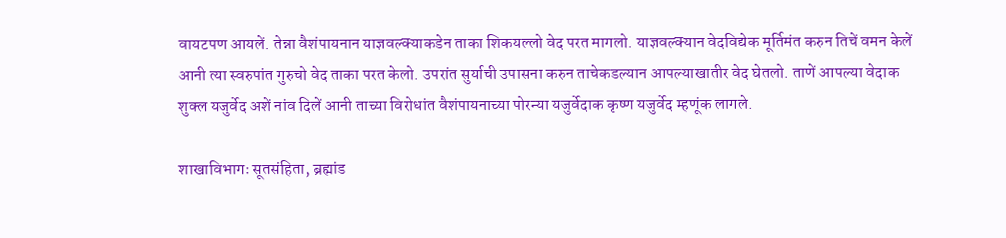वायटपण आयलें. तेन्ना वैशंपायनान याज्ञवल्क्याकडेन ताका शिकयल्लो वेद परत मागलो. याज्ञवल्क्यान वेदविद्येक मूर्तिमंत करुन तिचें वमन केलें आनी त्या स्वरुपांत गुरुचो वेद ताका परत केलो. उपरांत सुर्याची उपासना करुन ताचेकडल्यान आपल्याखातीर वेद घेतलो. ताणें आपल्या वेदाक शुक्ल यजुर्वेद अशें नांव दिलें आनी ताच्या विरोधांत वैशंपायनाच्या पोरन्या यजुर्वेदाक कृष्ण यजुर्वेद म्हणूंक लागले.

शाखाविभागः सूतसंहिता, ब्रह्मांड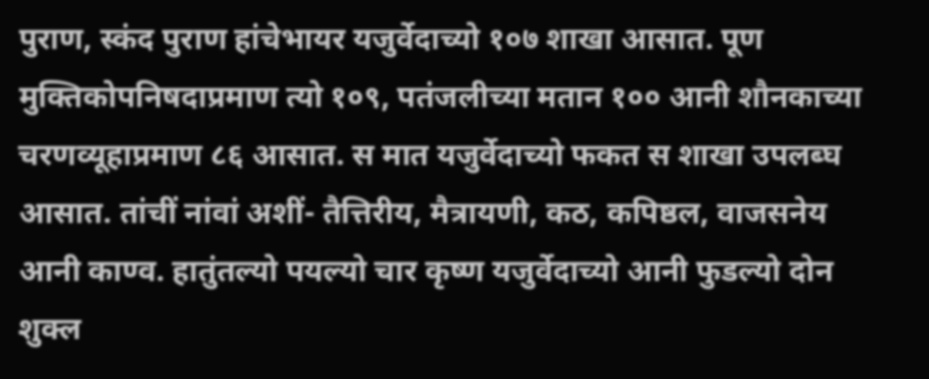पुराण, स्कंद पुराण हांचेभायर यजुर्वेदाच्यो १०७ शाखा आसात. पूण मुक्तिकोपनिषदाप्रमाण त्यो १०९, पतंजलीच्या मतान १०० आनी शौनकाच्या चरणव्यूहाप्रमाण ८६ आसात. स मात यजुर्वेदाच्यो फकत स शाखा उपलब्घ आसात. तांचीं नांवां अशीं- तैत्तिरीय, मैत्रायणी, कठ, कपिष्ठल, वाजसनेय आनी काण्व. हातुंतल्यो पयल्यो चार कृष्ण यजुर्वेदाच्यो आनी फुडल्यो दोन शुक्ल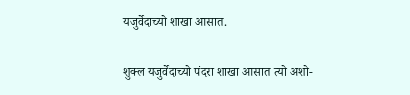यजुर्वेदाच्यो शाखा आसात.

शुक्ल यजुर्वेदाच्यो पंदरा शाखा आसात त्यो अशो-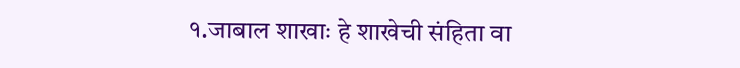१.जाबाल शाखाः हे शाखेची संहिता वा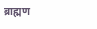ब्राह्मण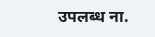उपलब्ध ना.